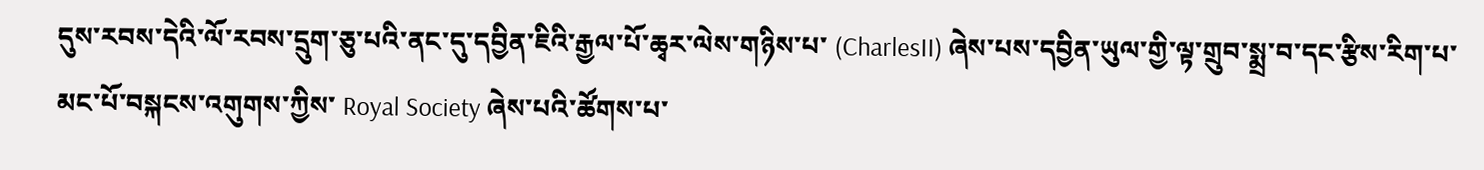དུས་རབས་དེའི་ལོ་རབས་དྲུག་ཅུ་པའི་ནང་དུ་དབྱིན་ཇིའི་རྒྱལ་པོ་ཆྭར་ལེས་གཉིས་པ་ (CharlesII) ཞེས་པས་དབྱིན་ཡུལ་གྱི་ལྟ་གྲུབ་སྨྲ་བ་དང་རྩིས་རིག་པ་མང་པོ་བསྐངས་འགུགས་ཀྱིས་ Royal Society ཞེས་པའི་ཚོགས་པ་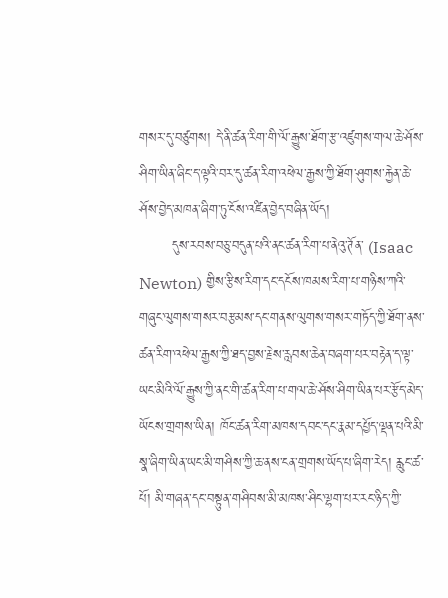གསར་དུ་བཙུགས། དེ་ནི་ཚན་རིག་གི་ལོ་རྒྱུས་ཐོག་རྩ་འཛུགས་གལ་ཆེ་ཤོས་ཤིག་ཡིན་ཞིང་ད་ལྟའི་བར་དུ་ཚན་རིག་འཕེལ་རྒྱས་ཀྱི་ཐོག་ཤུགས་རྐྱེན་ཆེ་ཤོས་བྱེད་མཁན་ཞིག་ཏུ་ངོས་འཛིན་བྱེད་བཞིན་ཡོད།
       དུས་རབས་བཅུ་བདུན་པའི་ནང་ཚན་རིག་པ་ནེའུ་ཊོན་ (Isaac Newton) གྱིས་རྩིས་རིག་དང་དངོས་ཁམས་རིག་པ་གཉིས་ཀའི་གཞུང་ལུགས་གསར་བརྩམས་དང་གནས་ལུགས་གསར་གཏོད་ཀྱི་ཐོག་ནས་ཚན་རིག་འཕེལ་རྒྱས་ཀྱི་ཐད་བྱས་རྗེས་རླབས་ཆེན་བཞག་པར་བརྟེན་ད་ལྟ་ཡང་མིའི་ལོ་རྒྱུས་ཀྱི་ནང་གི་ཚན་རིག་པ་གལ་ཆེ་ཤོས་ཤིག་ཡིན་པར་རྩོད་མེད་ཡོངས་གྲགས་ཡིན། ཁོང་ཚན་རིག་མཁས་དབང་དང་རྣམ་དཔྱོད་ལྡན་པའི་མི་སྣ་ཞིག་ཡིན་ཡང་མི་གཤིས་ཀྱི་ཆ་ནས་ངན་གྲགས་ཡོད་པ་ཞིག་རེད། རླུང་ཚ་པོ། མི་གཞན་དང་བསྟུན་གཤིབས་མི་མཁས་ཤིང་ལྷག་པར་རང་ཉིད་ཀྱི་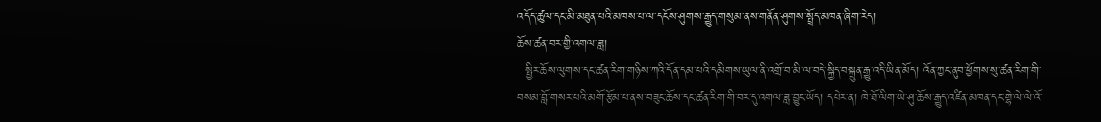འདོད་ཚུལ་དང་མི་མཐུན་པའི་མཁས་པ་ལ་དངོས་ཤུགས་རྒྱུད་གསུམ་ནས་གནོན་ཤུགས་སྤྲོད་མཁན་ཞིག་རེད།
ཆོས་ཚན་བར་གྱི་འགལ་ཟླ།
  སྤྱིར་ཆོས་ལུགས་དང་ཚན་རིག་གཉིས་ཀའི་དོན་དམ་པའི་དམིགས་ཡུལ་ནི་འགྲོ་བ་མི་ལ་བདེ་སྐྱིད་བསྐྲུན་རྒྱུ་འདི་ཡིན་མོད། འོན་ཀྱང་ནུབ་ཕྱོགས་སུ་ཚན་རིག་གི་བསམ་བློ་གསར་པའི་མགོ་རྩོམ་པ་ནས་བཟུང་ཆོས་དང་ཚན་རིག་གི་བར་དུ་འགལ་ཟླ་བྱུང་ཡོད། དཔེར་ན། ཁེ་ཐོ་ལིག་ཡེ་ཤུ་ཆོས་རྒྱུད་འཛིན་མཁན་དང་གྷེ་ལེ་ལེ་འོ་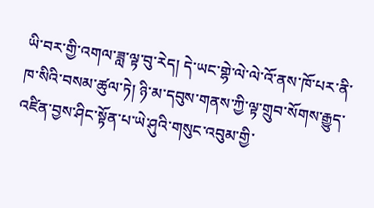ཡི་བར་གྱི་འགལ་ཟླ་ལྟ་བུ་རེད། དེ་ཡང་གྷེ་ལེ་ལེ་འོ་ནས་ཁོ་པར་ནི་ཁ་སིའི་བསམ་ཚུལ་ཏེ། ཉི་མ་དབུས་གནས་ཀྱི་ལྟ་གྲུབ་སོགས་རྒྱུད་འཛིན་བྱས་ཤིང་སྟོན་པ་ཡེ་ཤུའི་གསུང་འབུམ་གྱི་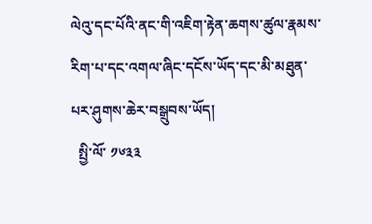ལེའུ་དང་པོའི་ནང་གི་འཇིག་རྟེན་ཆགས་ཚུལ་རྣམས་རིག་པ་དང་འགལ་ཞིང་དངོས་ཡོད་དང་མི་མཐུན་པར་ཤུགས་ཆེར་བསྒྲུབས་ཡོད།
  སྤྱི་ལོ་ ༡༦༣༣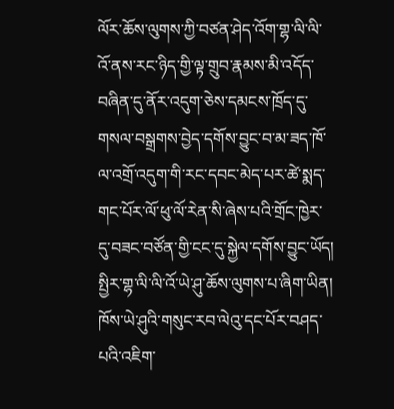ལོར་ཆོས་ལུགས་ཀྱི་བཙན་ཤེད་འོག་གྷ་ལི་ལི་འོ་ནས་རང་ཉིད་གྱི་ལྟ་གྲུབ་རྣམས་མི་འདོད་བཞིན་དུ་ནོར་འདུག་ཅེས་དམངས་ཁྲོད་དུ་གསལ་བསྒྲགས་བྱེད་དགོས་བྱུང་བ་མ་ཟད་ཁོ་ལ་འགྲོ་འདུག་གི་རང་དབང་མེད་པར་ཚེ་སྨད་གང་པོར་ལོ་ཕུ་ལོ་རེན་སི་ཞེས་པའི་གྲོང་ཁྱེར་དུ་བཟང་བཙོན་གྱི་ངང་དུ་སྐྱེལ་དགོས་བྱུང་ཡོད། སྤྱིར་གྷ་ལི་ལི་འོ་ཡེ་ཤུ་ཆོས་ལུགས་པ་ཞིག་ཡིན། ཁོས་ཡེ་ཤུའི་གསུང་རབ་ལེའུ་དང་པོར་བཤད་པའི་འཇིག་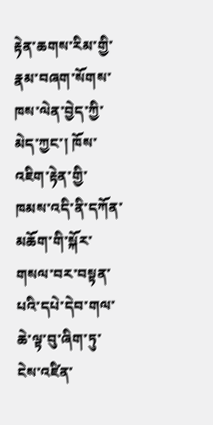རྟེན་ཆགས་རིམ་གྱི་རྣམ་བཞག་སོགས་ཁས་ལེན་བྱེད་ཀྱི་མེད་ཀྱང་། ཁོས་འཇིག་རྟེན་གྱི་ཁམས་འདི་ནི་དཀོན་མཆོག་གི་སྐོར་གསལ་བར་བསྟན་པའི་དཔེ་དེབ་གལ་ཆེ་ལྟ་བུ་ཞིག་ཏུ་ངེས་འཛིན་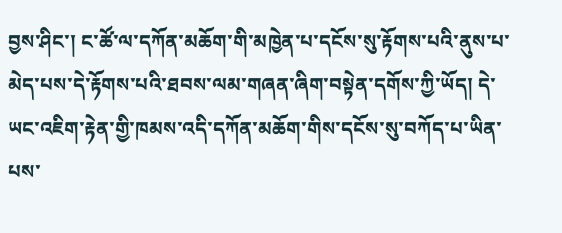བྱས་ཤིང་། ང་ཚོ་ལ་དཀོན་མཆོག་གི་མཁྱེན་པ་དངོས་སུ་རྟོགས་པའི་ནུས་པ་མེད་པས་དེ་རྟོགས་པའི་ཐབས་ལམ་གཞན་ཞིག་བསྟེན་དགོས་ཀྱི་ཡོད། དེ་ཡང་འཇིག་རྟེན་གྱི་ཁམས་འདི་དཀོན་མཆོག་གིས་དངོས་སུ་བཀོད་པ་ཡིན་པས་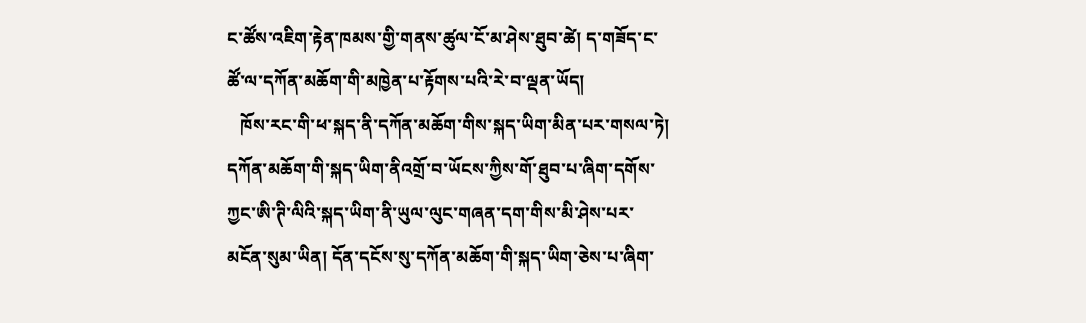ང་ཚོས་འཇིག་རྟེན་ཁམས་གྱི་གནས་ཚུལ་ངོ་མ་ཤེས་ཐུབ་ཚེ། ད་གཟོད་ང་ཚོ་ལ་དཀོན་མཆོག་གི་མཁྱེན་པ་རྟོགས་པའི་རེ་བ་ལྡན་ཡོད།
   ཁོས་རང་གི་ཕ་སྐད་ནི་དཀོན་མཆོག་གིས་སྐད་ཡིག་མིན་པར་གསལ་ཏེ། དཀོན་མཆོག་གི་སྐད་ཡིག་ནིའགྲོ་བ་ཡོངས་ཀྱིས་གོ་ཐུབ་པ་ཞིག་དགོས་ཀྱང་ཨི་ཊི་ལིའི་སྐད་ཡིག་ནི་ཡུལ་ལུང་གཞན་དག་གིས་མི་ཤེས་པར་མངོན་སུམ་ཡིན། དོན་དངོས་སུ་དཀོན་མཆོག་གི་སྐད་ཡིག་ཅེས་པ་ཞིག་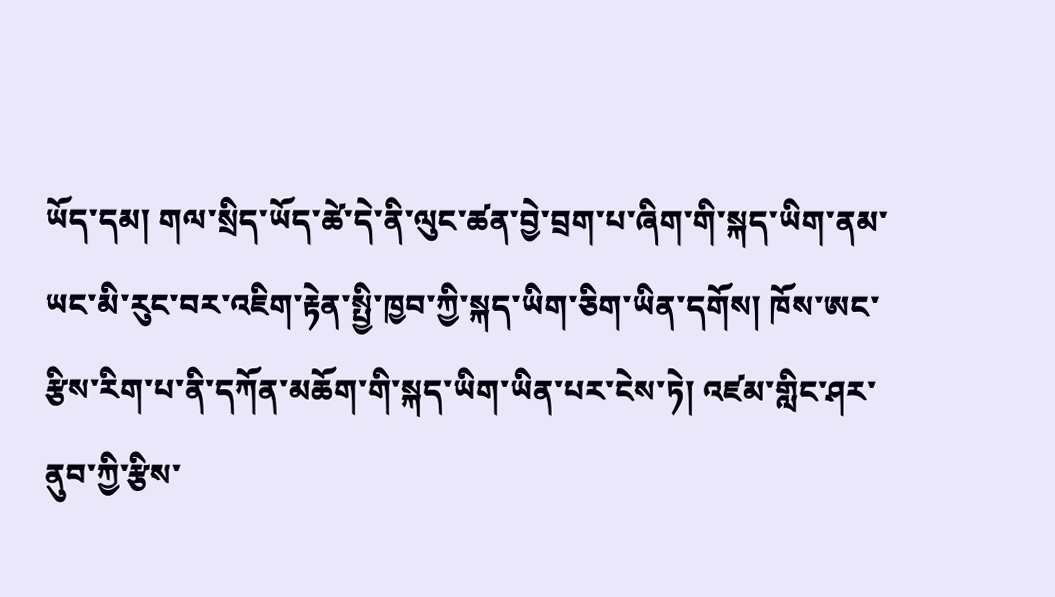ཡོད་དམ། གལ་སྲིད་ཡོད་ཚེ་དེ་ནི་ལུང་ཚན་བྱེ་བྲག་པ་ཞིག་གི་སྐད་ཡིག་ནམ་ཡང་མི་རུང་བར་འཇིག་རྟེན་སྤྱི་ཁྱབ་ཀྱི་སྐད་ཡིག་ཅིག་ཡིན་དགོས། ཁོས་ཨང་རྩིས་རིག་པ་ནི་དཀོན་མཆོག་གི་སྐད་ཡིག་ཡིན་པར་ངེས་ཏེ། འཛམ་གླིང་ཤར་ནུབ་ཀྱི་རྩིས་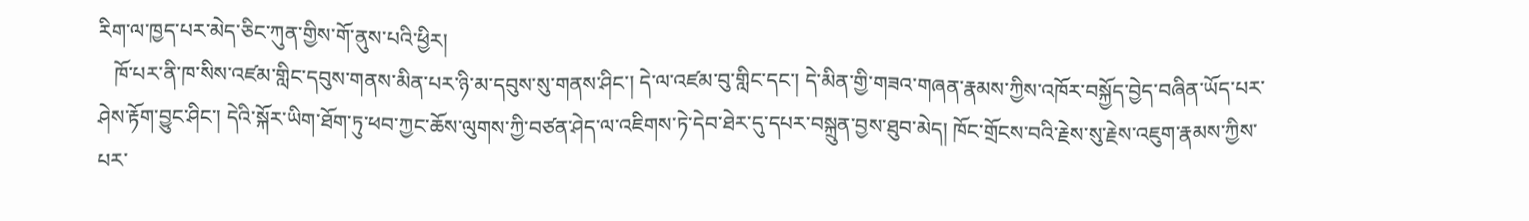རིག་ལ་ཁྱད་པར་མེད་ཅིང་ཀུན་གྱིས་གོ་ནུས་པའི་ཕྱིར།
   ཁོ་པར་ནི་ཁ་སིས་འཛམ་གླིང་དབུས་གནས་མིན་པར་ཉི་མ་དབུས་སུ་གནས་ཤིང་། དེ་ལ་འཛམ་བུ་གླིང་དང་། དེ་མིན་གྱི་གཟའ་གཞན་རྣམས་ཀྱིས་འཁོར་བསྐྱོད་བྱེད་བཞིན་ཡོད་པར་ཤེས་རྟོག་བྱུང་ཤིང་། དེའི་སྐོར་ཡིག་ཐོག་ཏུ་ཕབ་ཀྱང་ཆོས་ལུགས་ཀྱི་བཙན་ཤེད་ལ་འཇིགས་ཏེ་དེབ་ཐེར་དུ་དཔར་བསྐྲུན་བྱས་ཐུབ་མེད། ཁོང་གྲོངས་བའི་རྗེས་སུ་རྗེས་འཇུག་རྣམས་ཀྱིས་པར་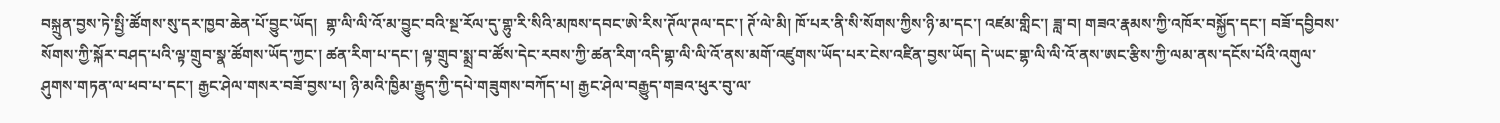བསྐྲུན་བྱས་ཏེ་སྤྱི་ཚོགས་སུ་དར་ཁྱབ་ཆེན་པོ་བྱུང་ཡོད།  གྷ་ལི་ལི་འོ་མ་བྱུང་བའི་སྔ་རོལ་དུ་གྷུ་རི་སིའི་མཁས་དབང་ཨེ་རིས་ཊོལ་ཊལ་དང་། ཊོ་ལེ་མི། ཁོ་པར་ནི་སི་སོགས་ཀྱིས་ཉི་མ་དང་། འཛམ་གླིང་། ཟླ་བ། གཟའ་རྣམས་ཀྱི་འཁོར་བསྐྱོད་དང་། བཟོ་དབྱིབས་སོགས་ཀྱི་སྐོར་བཤད་པའི་ལྟ་གྲུབ་སྣ་ཚོགས་ཡོད་ཀྱང་། ཚན་རིག་པ་དང་། ལྟ་གྲུབ་སྨྲ་བ་ཚོས་དེང་རབས་ཀྱི་ཚན་རིག་འདི་གྷ་ལི་ལི་འོ་ནས་མགོ་འཛུགས་ཡོད་པར་ངེས་འཛིན་བྱས་ཡོད། དེ་ཡང་གྷ་ལི་ལི་འོ་ནས་ཨང་རྩིས་ཀྱི་ལམ་ནས་དངོས་པོའི་འགུལ་ཤུགས་གཏན་ལ་ཕབ་པ་དང་། རྒྱང་ཤེལ་གསར་བཟོ་བྱས་པ། ཉི་མའི་ཁྱིམ་རྒྱུད་ཀྱི་དཔེ་གཟུགས་བཀོད་པ། རྒྱང་ཤེལ་བརྒྱུད་གཟའ་ཕུར་བུ་ལ་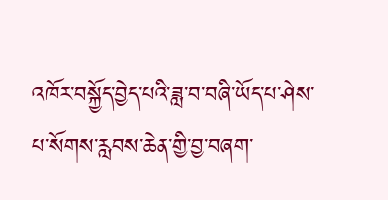འཁོར་བསྐྱོད་བྱེད་པའི་ཟླ་བ་བཞི་ཡོད་པ་ཤེས་པ་སོགས་རླབས་ཆེན་གྱི་བྱ་བཞག་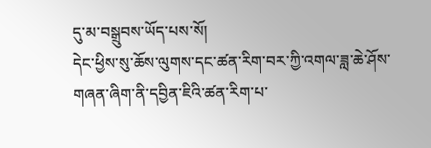དུ་མ་བསྒྲུབས་ཡོད་པས་སོ།
དེང་ཕྱིས་སུ་ཆོས་ལུགས་དང་ཚན་རིག་བར་ཀྱི་འགལ་ཟླ་ཆེ་ཤོས་གཞན་ཞིག་ནི་དབྱིན་ཇིའི་ཚན་རིག་པ་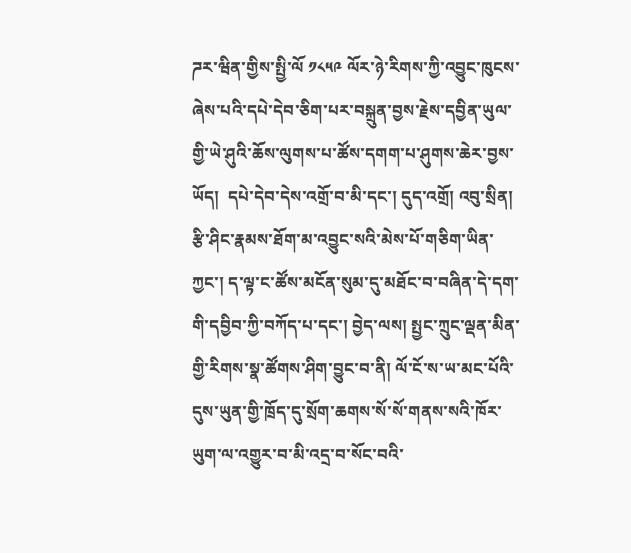ཌར་ཝིན་གྱིས་སྤྱི་ལོ ༡༨༥༩ ལོར་ཉེ་རིགས་ཀྱི་འབྱུང་ཁུངས་ཞེས་པའི་དཔེ་དེབ་ཅིག་པར་བསྐྲུན་བྱས་རྗེས་དབྱིན་ཡུལ་གྱི་ཡེ་ཤུའི་ཆོས་ལུགས་པ་ཚོས་དགག་པ་ཤུགས་ཆེར་བྱས་ཡོད།  དཔེ་དེབ་དེས་འགྲོ་བ་མི་དང་། དུད་འགྲོ། འབུ་སྲིན། རྩི་ཤིང་རྣམས་ཐོག་མ་འབྱུང་སའི་མེས་པོ་གཅིག་ཡིན་ཀྱང་། ད་ལྟ་ང་ཚོས་མངོན་སུམ་དུ་མཐོང་བ་བཞིན་དེ་དག་གི་དབྱིབ་ཀྱི་བཀོད་པ་དང་། བྱེད་ལས། སྤྱང་ཀྲུང་ལྡན་མིན་གྱི་རིགས་སྣ་ཚོགས་ཤིག་བྱུང་བ་ནི། ལོ་ངོ་ས་ཡ་མང་པོའི་དུས་ཡུན་གྱི་ཁྲོད་དུ་སྲོག་ཆགས་སོ་སོ་གནས་སའི་ཁོར་ཡུག་ལ་འགྱུར་བ་མི་འདྲ་བ་སོང་བའི་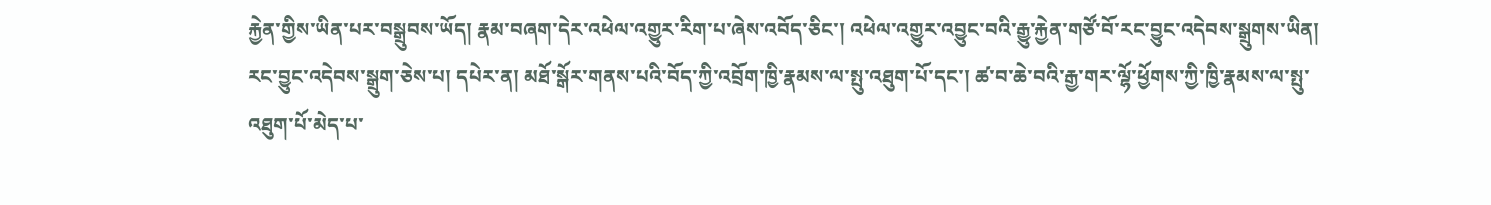རྐྱེན་གྱིས་ཡིན་པར་བསྒྲུབས་ཡོད། རྣམ་བཞག་དེར་འཕེལ་འགྱུར་རིག་པ་ཞེས་འབོད་ཅིང་། འཕེལ་འགྱུར་འབྱུང་བའི་རྒྱུ་རྐྱེན་གཙོ་བོ་རང་བྱུང་འདེབས་སྒྲུགས་ཡིན། རང་བྱུང་འདེབས་སྒྲུག་ཅེས་པ། དཔེར་ན། མཐོ་སྒོར་གནས་པའི་བོད་ཀྱི་འབྲོག་ཁྱི་རྣམས་ལ་སྤུ་འཐུག་པོ་དང་། ཚ་བ་ཆེ་བའི་རྒྱ་གར་ལྷོ་ཕྱོགས་ཀྱི་ཁྱི་རྣམས་ལ་སྤུ་འཐུག་པོ་མེད་པ་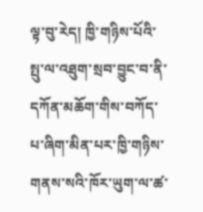ལྟ་བུ་རེད། ཁྱི་གཉིས་པོའི་སྤུ་ལ་འཐུག་སྲབ་བྱུང་བ་ནི་དཀོན་མཆོག་གིས་བཀོད་པ་ཞིག་མིན་པར་ཁྱི་གཉིས་གནས་སའི་ཁོར་ཡུག་ལ་ཚ་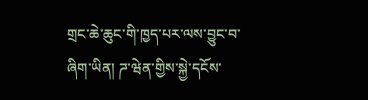གྲང་ཆེ་ཆུང་གི་ཁྱད་པར་ལས་བྱུང་བ་ཞིག་ཡིན། ཌ་ཝེན་གྱིས་སྐྱེ་དངོས་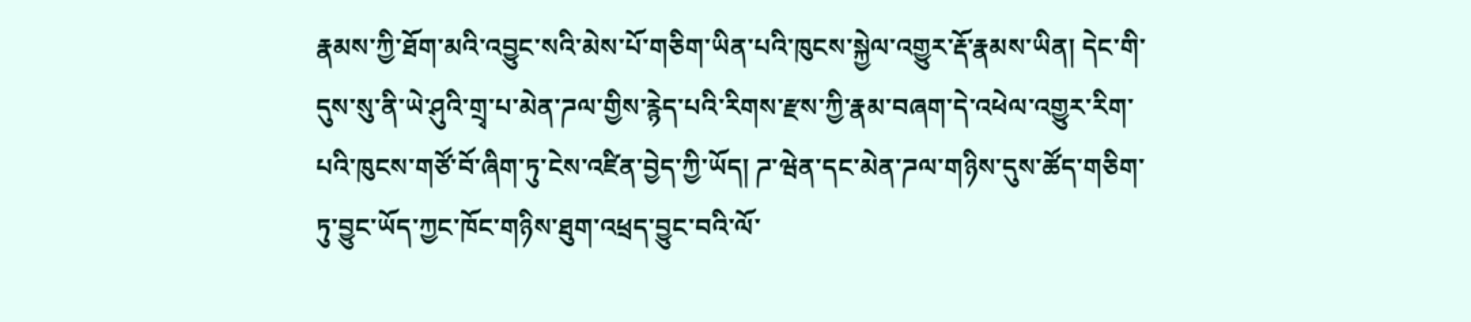རྣམས་ཀྱི་ཐོག་མའི་འབྱུང་སའི་མེས་པོ་གཅིག་ཡིན་པའི་ཁུངས་སྐྱེལ་འགྱུར་རྡོ་རྣམས་ཡིན། དེང་གི་དུས་སུ་ནི་ཡེ་ཤུའི་གྲྭ་པ་མེན་ཌལ་གྱིས་རྙེད་པའི་རིགས་རྫས་ཀྱི་རྣམ་བཞག་དེ་འཕེལ་འགྱུར་རིག་པའི་ཁུངས་གཙོ་བོ་ཞིག་ཏུ་ངེས་འཛིན་བྱེད་ཀྱི་ཡོད། ཌ་ཝེན་དང་མེན་ཌལ་གཉིས་དུས་ཚོད་གཅིག་ཏུ་བྱུང་ཡོད་ཀྱང་ཁོང་གཉིས་ཐུག་འཕྲད་བྱུང་བའི་ལོ་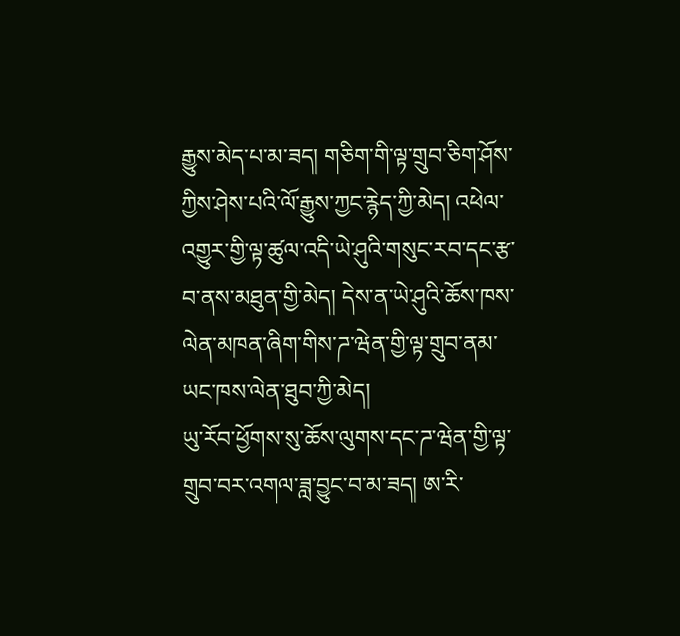རྒྱུས་མེད་པ་མ་ཟད། གཅིག་གི་ལྟ་གྲུབ་ཅིག་ཤོས་ཀྱིས་ཤེས་པའི་ལོ་རྒྱུས་ཀྱང་རྙེད་ཀྱི་མེད། འཕེལ་འགྱུར་གྱི་ལྟ་ཚུལ་འདི་ཡེ་ཤུའི་གསུང་རབ་དང་རྩ་བ་ནས་མཐུན་གྱི་མེད། དེས་ན་ཡེ་ཤུའི་ཆོས་ཁས་ལེན་མཁན་ཞིག་གིས་ཌ་ཝེན་གྱི་ལྟ་གྲུབ་ནམ་ཡང་ཁས་ལེན་ཐུབ་ཀྱི་མེད།
ཡུ་རོབ་ཕྱོགས་སུ་ཆོས་ལུགས་དང་ཌ་ཝེན་གྱི་ལྟ་གྲུབ་བར་འགལ་ཟླ་བྱུང་བ་མ་ཟད། ཨ་རི་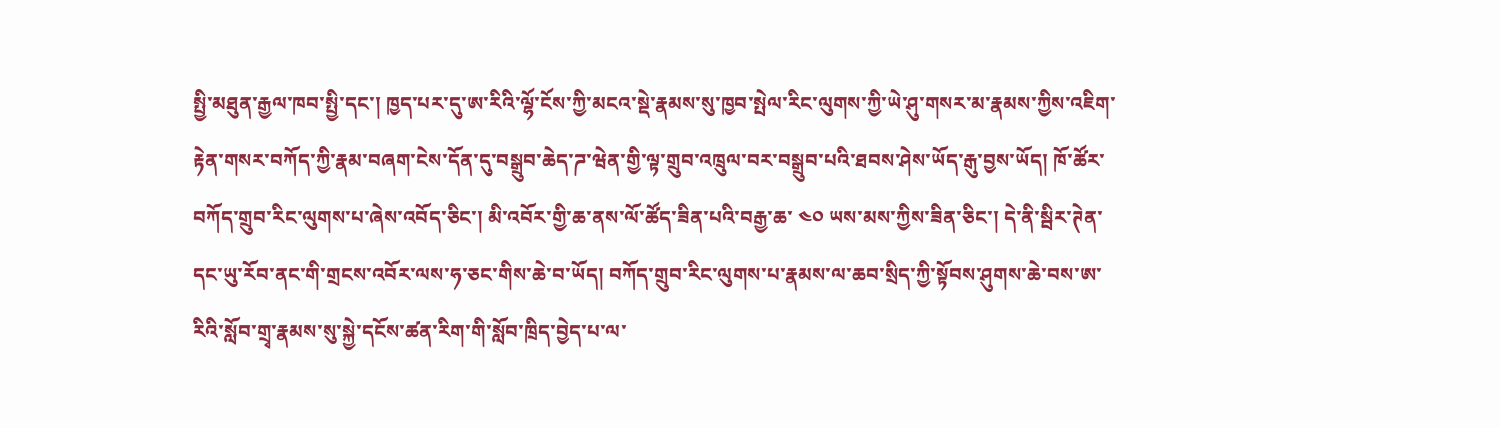སྤྱི་མཐུན་རྒྱལ་ཁབ་སྤྱི་དང་། ཁྱད་པར་དུ་ཨ་རིའི་ལྷོ་ངོས་ཀྱི་མངའ་སྡེ་རྣམས་སུ་ཁྱབ་སྤེལ་རིང་ལུགས་ཀྱི་ཡེ་ཤུ་གསར་མ་རྣམས་ཀྱིས་འཇིག་རྟེན་གསར་བཀོད་ཀྱི་རྣམ་བཞག་ངེས་དོན་དུ་བསྒྲུབ་ཆེད་ཌ་ཝེན་གྱི་ལྟ་གྲུབ་འཁྲུལ་བར་བསྒྲུབ་པའི་ཐབས་ཤེས་ཡོད་རྒུ་བྱས་ཡོད། ཁོ་ཚོར་བཀོད་གྲུབ་རིང་ལུགས་པ་ཞེས་འབོད་ཅིང་། མི་འབོར་གྱི་ཆ་ནས་ལོ་ཚོད་ཟིན་པའི་བརྒྱ་ཆ་ ༤༠ ཡས་མས་ཀྱིས་ཟིན་ཅིང་། དེ་ནི་སྦིར་ཊེན་དང་ཡུ་རོབ་ནང་གི་གྲངས་འབོར་ལས་ཧ་ཅང་གིས་ཆེ་བ་ཡོད། བཀོད་གྲུབ་རིང་ལུགས་པ་རྣམས་ལ་ཆབ་སྲིད་ཀྱི་སྟོབས་ཤུགས་ཆེ་བས་ཨ་རིའི་སློབ་གྲྭ་རྣམས་སུ་སྐྱེ་དངོས་ཚན་རིག་གི་སློབ་ཁྲིད་བྱེད་པ་ལ་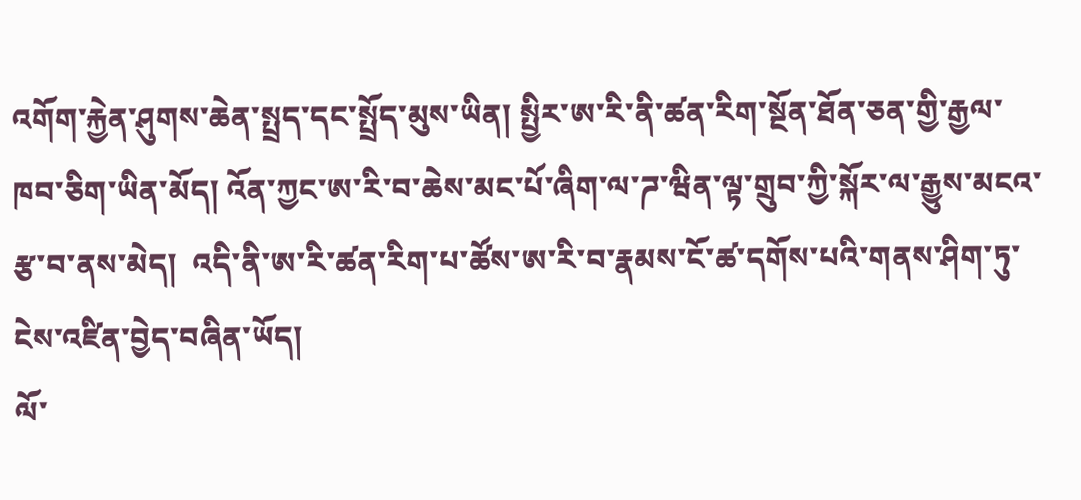འགོག་རྐྱེན་ཤུགས་ཆེན་སྤྲད་དང་སྤྲོད་མུས་ཡིན། སྤྱིར་ཨ་རི་ནི་ཚན་རིག་སྔོན་ཐོན་ཅན་གྱི་རྒྱལ་ཁབ་ཅིག་ཡིན་མོད། འོན་ཀྱང་ཨ་རི་བ་ཆེས་མང་པོ་ཞིག་ལ་ཌ་ཝིན་ལྟ་གྲུབ་ཀྱི་སྐོར་ལ་རྒྱུས་མངའ་རྩ་བ་ནས་མེད།  འདི་ནི་ཨ་རི་ཚན་རིག་པ་ཚོས་ཨ་རི་བ་རྣམས་ངོ་ཚ་དགོས་པའི་གནས་ཤིག་ཏུ་ངེས་འཛིན་བྱེད་བཞིན་ཡོད།
ལོ་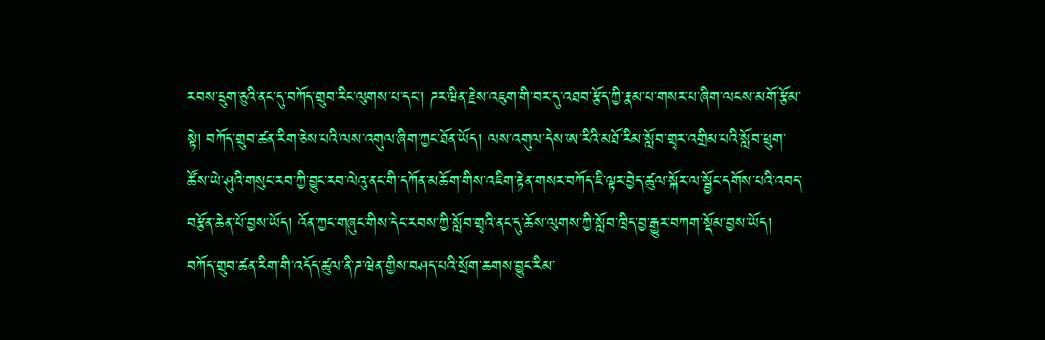རབས་དྲུག་ཅུའི་ནང་དུ་བཀོད་གྲུབ་རིང་ལུགས་པ་དང་། ཌར་ཝིན་རྗེས་འཇུག་གི་བར་དུ་འཐབ་རྩོད་ཀྱི་རྣམ་པ་གསར་པ་ཞིག་ལངས་མགོ་རྩོམ་སྟེ། བཀོད་གྲུབ་ཚན་རིག་ཅེས་པའི་ལས་འགུལ་ཞིག་ཀྱང་ཐོན་ཡོད། ལས་འགུལ་དེས་ཨ་རིའི་མཐོ་རིམ་སློབ་གྲྭར་འགྲིམ་པའི་སློབ་ཕྲུག་ཚོས་ཡེ་ཤུའི་གསུང་རབ་ཀྱི་བྱུང་རབ་ལེའུ་ནང་གི་དཀོན་མཆོག་གིས་འཇིག་རྟེན་གསར་བཀོད་ཇི་ལྟར་བྱེད་ཚུལ་སྐོར་ལ་སྦྱོང་དགོས་པའི་འབད་བརྩོན་ཆེན་པོ་བྱས་ཡོད། འོན་ཀྱང་གཞུང་གིས་དེང་རབས་ཀྱི་སློབ་གྲྭའི་ནང་དུ་ཆོས་ལུགས་ཀྱི་སློབ་ཁྲིད་བྱ་རྒྱུར་བཀག་སྡོམ་བྱས་ཡོད། བཀོད་གྲུབ་ཚན་རིག་གི་འདོད་ཚུལ་ནི་ཌ་ཝེན་གྱིས་བཤད་པའི་སྲོག་ཆགས་བྱུང་རིམ་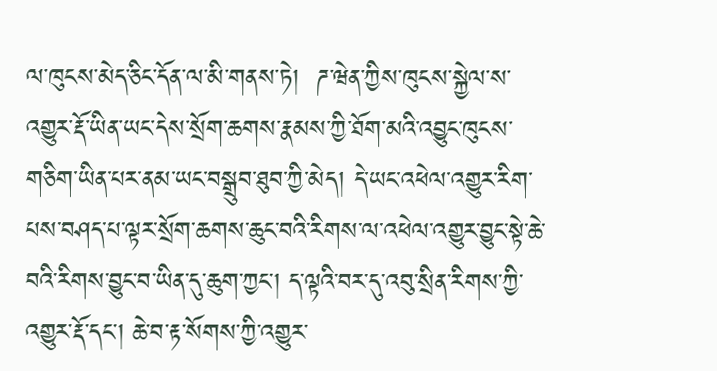ལ་ཁུངས་མེད་ཅིང་དོན་ལ་མི་གནས་ཏེ།  ཌ་ཝེན་ཀྱིས་ཁུངས་སྐྱེལ་ས་འགྱུར་རྡོ་ཡིན་ཡང་དེས་སྲོག་ཆགས་རྣམས་ཀྱི་ཐོག་མའི་འབྱུང་ཁུངས་གཅིག་ཡིན་པར་ནམ་ཡང་བསྒྲུབ་ཐུབ་ཀྱི་མེད། དེ་ཡང་འཕེལ་འགྱུར་རིག་པས་བཤད་པ་ལྟར་སྲོག་ཆགས་ཆུང་བའི་རིགས་ལ་འཕེལ་འགྱུར་བྱུང་སྟེ་ཆེ་བའི་རིགས་བྱུང་བ་ཡིན་དུ་ཆུག་ཀྱང་། ད་ལྟའི་བར་དུ་འབུ་སྲིན་རིགས་ཀྱི་འགྱུར་རྡོ་དང་། ཆེ་བ་རྟ་སོགས་ཀྱི་འགྱུར་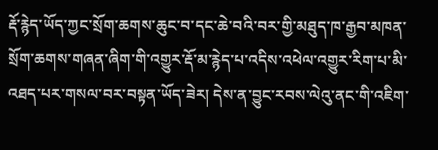རྡོ་རྙེད་ཡོད་ཀྱང་སྲོག་ཆགས་ཆུང་བ་དང་ཆེ་བའི་བར་གྱི་མཐུད་ཁ་རྒྱབ་མཁན་སྲོག་ཆགས་གཞན་ཞིག་གི་འགྱུར་རྡོ་མ་རྙེད་པ་འདིས་འཕེལ་འགྱུར་རིག་པ་མི་འཐད་པར་གསལ་བར་བསྟན་ཡོད་ཟེར། དེས་ན་བྱུང་རབས་ལེའུ་ནང་གི་འཇིག་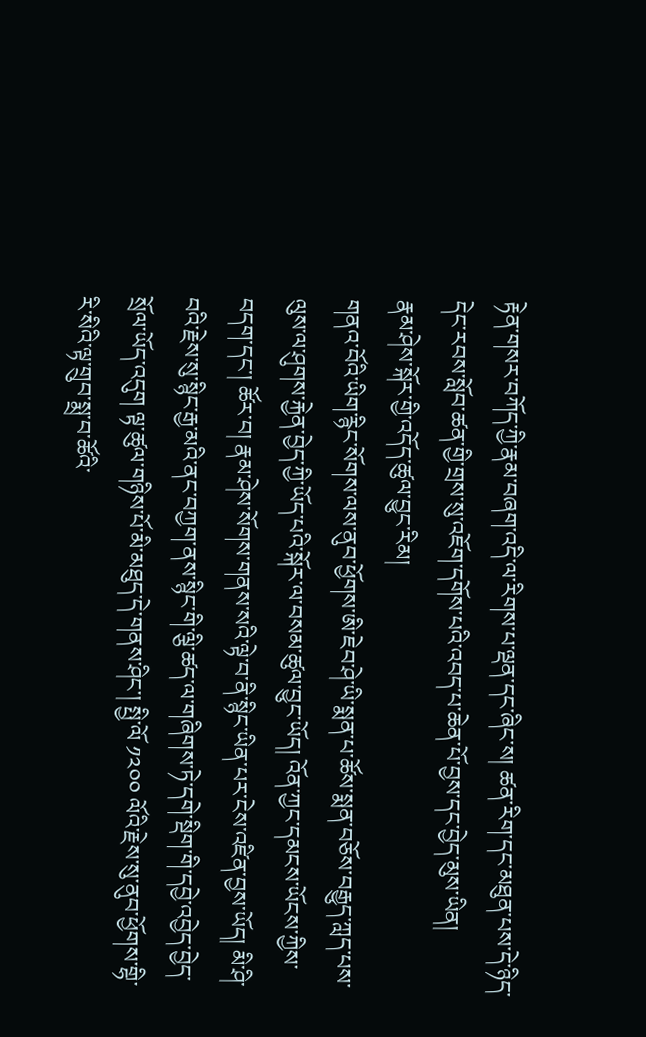རྟེན་གསར་བཀོད་ཀྱི་རྣམ་བཞག་འདི་ལ་རིགས་པ་ལྡན་དང་ཞིང་ས། ཚན་རིག་དང་མཐུན་པས་དེ་ཉིད་དེང་རབས་སློབ་ཚན་གྱི་གྲས་སུ་འཇོག་དགོས་པའི་འབད་པ་ཆེན་པོ་བྱས་དང་བྱེད་མུས་ཡིན།
རྣམ་ཤེས་སྐོར་གྱི་འདོད་ཚུལ་བྱུང་རིམ།
གནའ་བོའི་ཡིག་རྙིང་སོགས་ལས་ནུབ་ཕྱོགས་ཨི་ཇེབ་ཤེ་ཡི་སྨན་པ་ཚོས་སྨན་བཅོས་བརྒྱུད་ཀླད་པས་ལུས་ལ་ཤུགས་རྐྱེན་བྱེད་ཀྱི་ཡོད་པའི་སྐོར་ལ་བསམ་ཚུལ་བྱུང་ཡོད། འོན་ཀྱང་དམངས་ཡོངས་ཀྱིས་བདག་དང་། ཚོར་བ། རྣམ་ཤེས་སོགས་གནས་སའི་ལྟེ་བ་ནི་སྙིང་ཡིན་པར་ངེས་འཛིན་བྱས་ཡོད། མི་ཤི་བའི་རྗེས་སུ་སྙིང་རྒྱ་མའི་ནང་བཀྱག་ནས་སྙིང་གི་ལྕི་ཚད་ལ་གཞིགས་ཏེ་དགེ་སྡིག་གི་དབྱེ་འབྱེད་བྱེད་སྲོལ་ཡོད་འདུག ལྟ་ཚུལ་གཉིས་པོ་མི་མཐུད་དེ་གནས་ཤིང་། སྤྱི་ལོ ༡༢༠༠ ལོའི་རྗེས་སུ་ནུབ་ཕྱོགས་གྷི་རི་སིའི་ལྟ་གྲུབ་སྨྲ་བ་ཚོའི་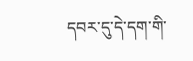དབར་དུ་དེ་དག་གི་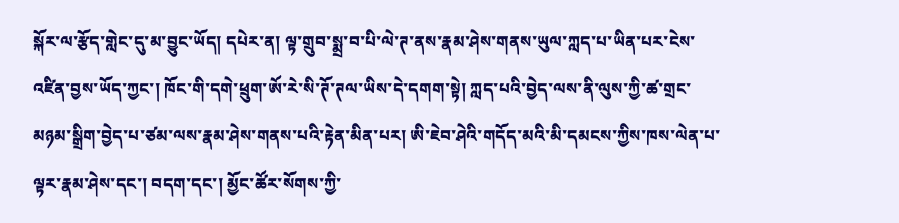སྐོར་ལ་རྩོད་གླེང་དུ་མ་བྱུང་ཡོད། དཔེར་ན། ལྟ་གྲུབ་སྨྲ་བ་པི་ལེ་ཊ་ནས་རྣམ་ཤེས་གནས་ཡུལ་ཀླད་པ་ཡིན་པར་ངེས་འཛིན་བྱས་ཡོད་ཀྱང་། ཁོང་གི་དགེ་ཕྲུག་ཨོ་རེ་སི་ཊོ་ཊལ་ཡིས་དེ་དགག་སྟེ། ཀླད་པའི་བྱེད་ལས་ནི་ལུས་ཀྱི་ཚ་གྲང་མཉམ་སྒྲིག་བྱེད་པ་ཙམ་ལས་རྣམ་ཤེས་གནས་པའི་རྟེན་མིན་པར། ཨི་ཇེབ་ཤེའི་གདོད་མའི་མི་དམངས་ཀྱིས་ཁས་ལེན་པ་ལྟར་རྣམ་ཤེས་དང་། བདག་དང་། མྱོང་ཚོར་སོགས་ཀྱི་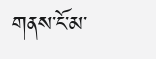གནས་ངོ་མ་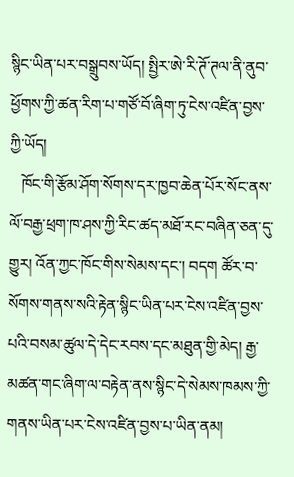སྙིང་ཡིན་པར་བསྒྲུབས་ཡོད། སྤྱིར་ཨེ་རི་ཊོ་ཊལ་ནི་ནུབ་ཕྱོགས་ཀྱི་ཚན་རིག་པ་གཙོ་བོ་ཞིག་ཏུ་ངེས་འཛིན་བྱས་ཀྱི་ཡོད།
   ཁོང་གི་རྩོམ་ཤོག་སོགས་དར་ཁྱབ་ཆེན་པོར་སོང་ནས་ལོ་བརྒྱ་ཕྲག་ཁ་ཤས་ཀྱི་རིང་ཚད་མཐོ་རང་བཞིན་ཅན་དུ་གྱུར། འོན་ཀྱང་ཁོང་གིས་སེམས་དང་། བདག ཚོར་བ་སོགས་གནས་སའི་རྟེན་སྙིང་ཡིན་པར་ངེས་འཛིན་བྱས་པའི་བསམ་ཚུལ་དེ་དེང་རབས་དང་མཐུན་གྱི་མེད། རྒྱ་མཚན་གང་ཞིག་ལ་བརྟེན་ནས་སྙིང་དེ་སེམས་ཁམས་ཀྱི་གནས་ཡིན་པར་ངེས་འཛིན་བྱས་པ་ཡིན་ནམ།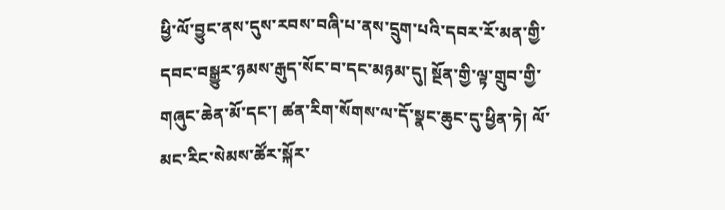ཕྱི་ལོ་བྱུང་ནས་དུས་རབས་བཞི་པ་ནས་དྲུག་པའི་དབར་རོ་མན་གྱི་དབང་བསྒྱུར་ཉམས་རྒུད་སོང་བ་དང་མཉམ་དུ། སྔོན་གྱི་ལྟ་གྲུབ་གྱི་གཞུང་ཆེན་མོ་དང་། ཚན་རིག་སོགས་ལ་དོ་སྣང་ཆུང་དུ་ཕྱིན་ཏེ། ལོ་མང་རིང་སེམས་ཚོར་སྐོར་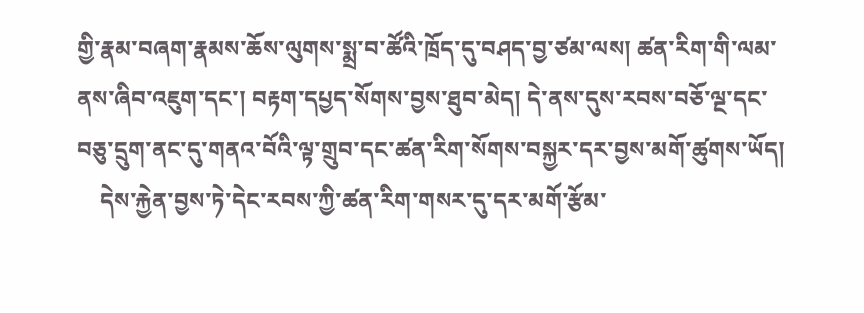གྱི་རྣམ་བཞག་རྣམས་ཆོས་ལུགས་སྨྲ་བ་ཚོའི་ཁྲོད་དུ་བཤད་བྱ་ཙམ་ལས། ཚན་རིག་གི་ལམ་ནས་ཞིབ་འཇུག་དང་། བརྟག་དཔྱད་སོགས་བྱས་ཐུབ་མེད། དེ་ནས་དུས་རབས་བཅོ་ལྔ་དང་བཅུ་དྲུག་ནང་དུ་གནའ་བོའི་ལྟ་གྲུབ་དང་ཚན་རིག་སོགས་བསྐྱར་དར་བྱས་མགོ་ཚུགས་ཡོད།
    དེས་རྐྱེན་བྱས་ཏེ་དེང་རབས་ཀྱི་ཚན་རིག་གསར་དུ་དར་མགོ་རྩོམ་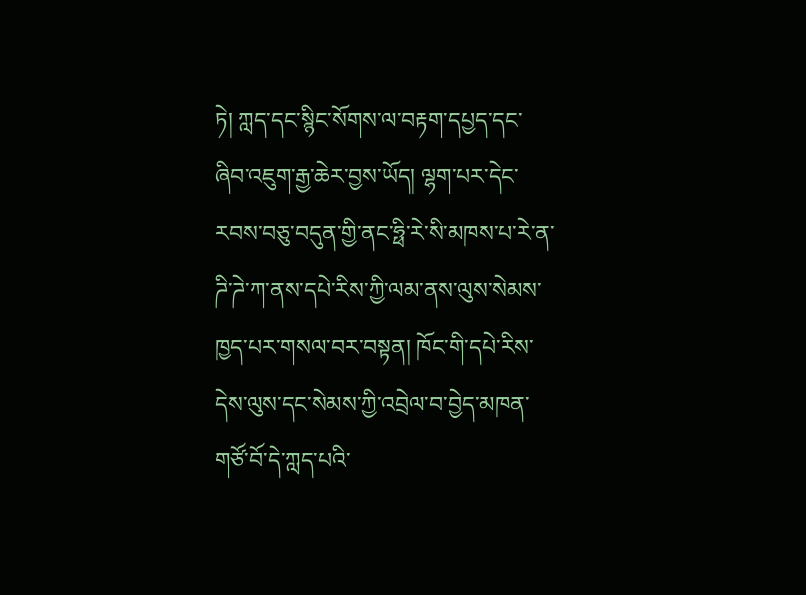ཏེ། ཀླད་དང་སྙིང་སོགས་ལ་བརྟག་དཔྱད་དང་ཞིབ་འཇུག་རྒྱ་ཆེར་བྱས་ཡོད། ལྷག་པར་དེང་རབས་བཅུ་བདུན་གྱི་ནང་ཧྥི་རེ་སི་མཁས་པ་རེ་ན་ཌི་ཌེ་ཀ་ནས་དཔེ་རིས་ཀྱི་ལམ་ནས་ལུས་སེམས་ཁྱད་པར་གསལ་བར་བསྟན། ཁོང་གི་དཔེ་རིས་དེས་ལུས་དང་སེམས་ཀྱི་འབྲེལ་བ་བྱེད་མཁན་གཙོ་བོ་དེ་ཀླད་པའི་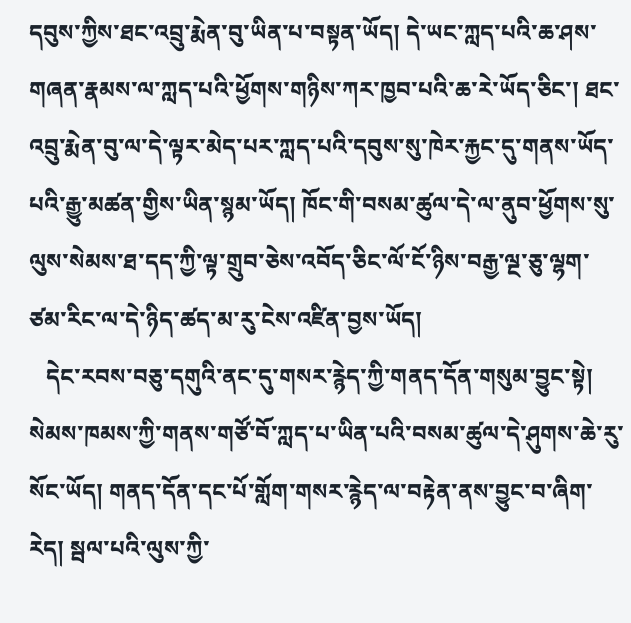དབུས་ཀྱིས་ཐང་འབྲུ་རྨེན་བུ་ཡིན་པ་བསྟན་ཡོད། དེ་ཡང་ཀླད་པའི་ཆ་ཤས་གཞན་རྣམས་ལ་ཀླད་པའི་ཕྱོགས་གཉིས་ཀར་ཁྱབ་པའི་ཆ་རེ་ཡོད་ཅིང་། ཐང་འབྲུ་རྨེན་བུ་ལ་དེ་ལྟར་མེད་པར་ཀླད་པའི་དབུས་སུ་ཁེར་རྐྱང་དུ་གནས་ཡོད་པའི་རྒྱུ་མཚན་གྱིས་ཡིན་སྙམ་ཡོད། ཁོང་གི་བསམ་ཚུལ་དེ་ལ་ནུབ་ཕྱོགས་སུ་ལུས་སེམས་ཐ་དད་ཀྱི་ལྟ་གྲུབ་ཅེས་འབོད་ཅིང་ལོ་ངོ་ཉིས་བརྒྱ་ལྔ་ཅུ་ལྷག་ཙམ་རིང་ལ་དེ་ཉིད་ཚད་མ་རུ་ངེས་འཛིན་བྱས་ཡོད།
   དེང་རབས་བཅུ་དགུའི་ནང་དུ་གསར་རྙེད་ཀྱི་གནད་དོན་གསུམ་བྱུང་སྟེ། སེམས་ཁམས་ཀྱི་གནས་གཙོ་བོ་ཀླད་པ་ཡིན་པའི་བསམ་ཚུལ་དེ་ཤུགས་ཆེ་རུ་སོང་ཡོད། གནད་དོན་དང་པོ་གློག་གསར་རྙེད་ལ་བརྟེན་ནས་བྱུང་བ་ཞིག་རེད། སྦལ་པའི་ལུས་ཀྱི་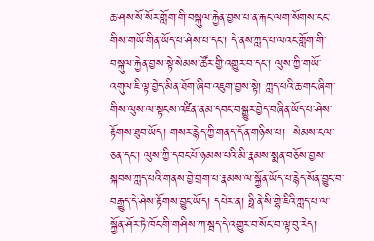ཆ་ཤས་སོ་སོར་གློག་གི་བསྐུལ་རྐྱེན་བྱས་པ་ན་རྐང་ལག་སོགས་ངང་གིས་གཡོ་གིན་ཡོད་པ་ཤེས་པ་དང་། དེ་ནས་ཀླད་པ་ལའང་གློག་གི་བསྐུལ་རྐྱེན་བྱས་སྟེ་སེམས་ཚོར་གྱི་འགྱུར་བ་དང་། ལུས་ཀྱི་གཡོ་འགུལ་ཇི་ལྟ་བྱེད་མིན་ཐོག་ཞིབ་འཇུག་བྱས་སྟེ། ཀླད་པའི་ཆ་གང་ཞིག་གིས་ལུས་ལ་སྟངས་འཛིན་ནམ་དབང་བསྒྱུར་བྱེད་བཞིན་ཡོད་པ་ཤེས་རྟོགས་ཐུབ་ཡོད། གསར་རྙེད་ཀྱི་གནད་དོན་གཉིས་པ།  སེམས་ངལ་ཅན་དང་། ལུས་ཀྱི་དབང་པོ་ཉམས་པའི་མི་རྣམས་སྨན་བཅོས་བྱས་སྐབས་ཀླད་པའི་གནས་བྱེ་བྲག་པ་རྣམས་ལ་སྐྱོན་ཡོད་པ་རྙེད་སོན་བྱུང་བ་བརྒྱུད་དེ་ཤེས་རྟོགས་བྱུང་ཡོད། དཔེར་ན། ཧྥི་ནེ་སི་གྷེ་ཇིའི་ཀླད་པ་ལ་སྐྱོན་ཤོར་ཏེ་ཁོང་གི་གཤིས་ཀ་སྦད་དེ་འགྱུར་བ་སོང་བ་ལྟ་བུ་རེད།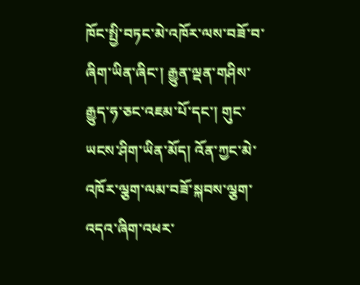ཁོང་སྤྱི་བཏང་མེ་འཁོར་ལས་བཟོ་བ་ཞིག་ཡིན་ཞིང་། རྒྱུན་ལྡན་གཤིས་རྒྱུད་ཧ་ཅང་འཇམ་པོ་དང་། གུང་ཡངས་ཤིག་ཡིན་མོད། འོན་ཀྱང་མེ་འཁོར་ལྕག་ལམ་བཟོ་སྐབས་ལྕག་འདའ་ཞིག་འཕར་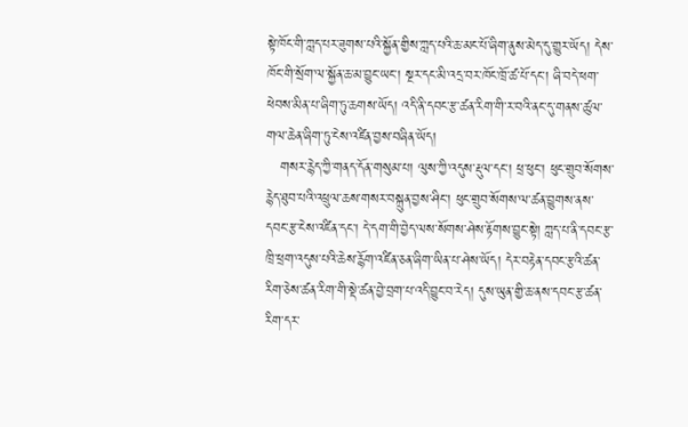སྟེ་ཁོང་གི་ཀླད་པར་ཟུགས་པའི་སྐྱོན་གྱིས་ཀླད་པའི་ཆ་མང་པོ་ཞིག་ནུས་མེད་དུ་གྱུར་ཡོད། དེས་ཁོང་གི་སྲོག་ལ་སྐྱོན་ཆ་མ་བྱུང་ཡང་། སྔར་དང་མི་འདྲ་བར་ཁོང་ཁྲོ་ཚ་པོ་དང་། ཞི་བདེ་ཕག་ཕེབས་མིན་པ་ཞིག་ཏུ་ཆགས་ཡོད། འདི་ནི་དབང་རྩ་ཚན་རིག་གི་ར་བའི་ནང་དུ་གནས་ཚུལ་གལ་ཆེན་ཞིག་ཏུ་ངེས་འཛིན་བྱས་བཞིན་ཡོད།
   གསར་རྙེད་ཀྱི་གནད་དོན་གསུམ་པ། ལུས་ཀྱི་འདུས་རྡུལ་དང་། ཕྲ་ཕུང་། ཕུང་གྲུབ་སོགས་རྙེད་ཐུབ་པའི་འཕྲུལ་ཆས་གསར་བསྐྲུན་བྱས་ཤིང་། ཕུང་གྲུབ་སོགས་ལ་ཚན་བྱུགས་ནས་དབང་རྩ་ངེས་འཛིན་དང་། དེ་དག་གི་བྱེད་ལས་སོགས་ཤེས་རྟོགས་བྱུང་སྟེ། ཀླད་པ་ནི་དབང་རྩ་ཁྲི་ཕྲག་འདུས་པའི་ཆེས་རྙོག་འཛིན་ཅན་ཞིག་ཡིན་པ་ཤེས་ཡོད། དེར་བརྟེན་དབང་རྩའི་ཚན་རིག་ཅེས་ཚན་རིག་གི་སྡེ་ཚན་བྱེ་བྲག་པ་འདི་བྱུང་བ་རེད། དུས་ཡུན་གྱི་ཆ་ནས་དབང་རྩ་ཚན་རིག་དར་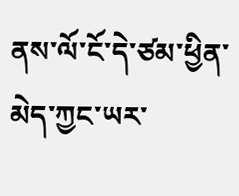ནས་ལོ་ངོ་དེ་ཙམ་ཕྱིན་མེད་ཀྱང་ཡར་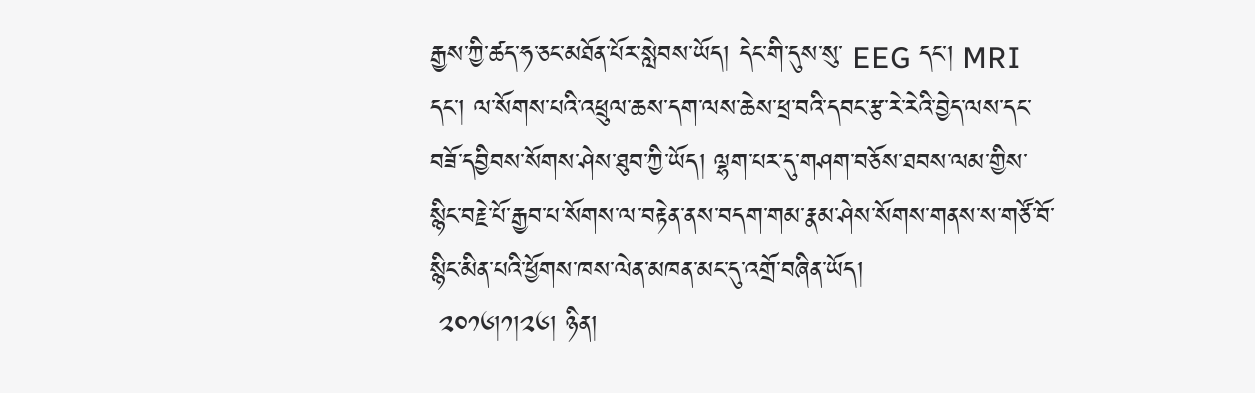རྒྱས་ཀྱི་ཚད་ཧ་ཅང་མཐོན་པོར་སླེབས་ཡོད། དེང་གི་དུས་སུ་ EEG དང་། MRI དང་། ལ་སོགས་པའི་འཕྲུལ་ཆས་དག་ལས་ཆེས་ཕྲ་བའི་དབང་རྩ་རེ་རེའི་བྱེད་ལས་དང་བཟོ་དབྱིབས་སོགས་ཤེས་ཐུབ་ཀྱི་ཡོད། ལྷག་པར་དུ་གཤག་བཅོས་ཐབས་ལམ་གྱིས་སྙིང་བརྗེ་པོ་རྒྱབ་པ་སོགས་ལ་བརྟེན་ནས་བདག་གམ་རྣམ་ཤེས་སོགས་གནས་ས་གཙོ་བོ་སྙིང་མིན་པའི་ཕྱོགས་ཁས་ལེན་མཁན་མང་དུ་འགྲོ་བཞིན་ཡོད།
 ༢༠༡༦།༡།༢༦། ཉིན།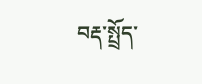བརྡ་སྤྲོད་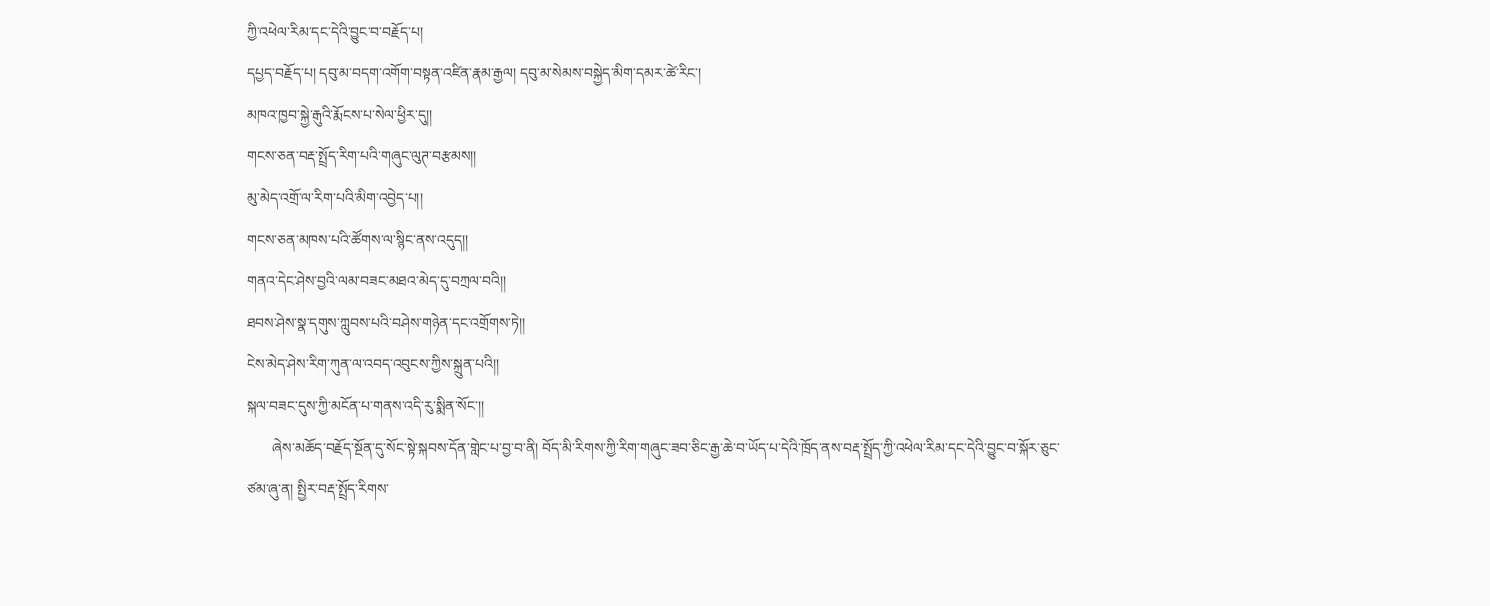ཀྱི་འཕེལ་རིམ་དང་དེའི་བྱུང་བ་བརྗོད་པ།
དཔྱད་བརྗོད་པ། དབུ་མ་བདག་འགོག་བསྟན་འཛིན་རྣམ་རྒྱལ། དབུ་མ་སེམས་བསྐྱེད་མིག་དམར་ཚེ་རིང་།
མཁའ་ཁྱབ་སྐྱེ་རྒུའི་རྨོངས་པ་སེལ་ཕྱིར་དུ།།
གངས་ཅན་བརྡ་སྤྲོད་རིག་པའི་གཞུང་ལུཊ་བརྩམས།།
མུ་མེད་འགྲོ་ལ་རིག་པའི་མིག་འབྱེད་པ།།
གངས་ཅན་མཁས་པའི་ཚོགས་ལ་སྙིང་ནས་འདུད།།
གནའ་དེང་ཤེས་བྱའི་ལམ་བཟང་མཐའ་མེད་དུ་བཀྲལ་བའི།།
ཐབས་ཤེས་སྣ་དགུས་ཀླུབས་པའི་བཤེས་གཉེན་དང་འགྲོགས་ཏེ།།
ངེས་མེད་ཤེས་རིག་ཀུན་ལ་འབད་འབུངས་ཀྱིས་སྐྲུན་པའི།།
སྐལ་བཟང་དུས་ཀྱི་མངོན་པ་གནས་འདི་རུ་སྨིན་སོང་།།
       ཞེས་མཆོད་བརྗོད་སྔོན་དུ་སོང་སྟེ་སྐབས་དོན་གླེང་པ་བྱ་བ་ནི། བོད་མི་རིགས་ཀྱི་རིག་གཞུང་ཟབ་ཅིང་རྒྱ་ཆེ་བ་ཡོད་པ་དེའི་ཁྲོད་ནས་བརྡ་སྤྲོད་ཀྱི་འཕེལ་རིམ་དང་དེའི་བྱུང་བ་སྐོར་ཅུང་ཙམ་ཞུ་ན། སྤྱིར་བརྡ་སྤྲོད་རིགས་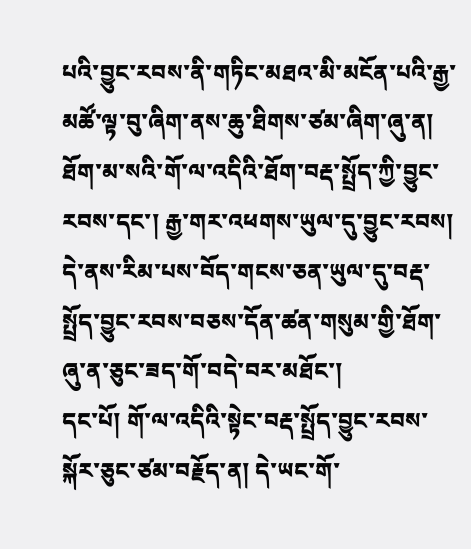པའི་བྱུང་རབས་ནི་གཏིང་མཐའ་མི་མངོན་པའི་རྒྱ་མཚོ་ལྟ་བུ་ཞིག་ནས་ཆུ་ཐིགས་ཙམ་ཞིག་ཞུ་ན། ཐོག་མ་སའི་གོ་ལ་འདིའི་ཐོག་བརྡ་སྤྲོད་ཀྱི་བྱུང་རབས་དང་། རྒྱ་གར་འཕགས་ཡུལ་དུ་བྱུང་རབས། དེ་ནས་རིམ་པས་བོད་གངས་ཅན་ཡུལ་དུ་བརྡ་སྤྲོད་བྱུང་རབས་བཅས་དོན་ཚན་གསུམ་གྱི་ཐོག་ཞུ་ན་ཅུང་ཟད་གོ་བདེ་བར་མཐོང་།
དང་པོ། གོ་ལ་འདིའི་སྟེང་བརྡ་སྤྲོད་བྱུང་རབས་སྐོར་ཅུང་ཙམ་བརྗོད་ན། དེ་ཡང་གོ་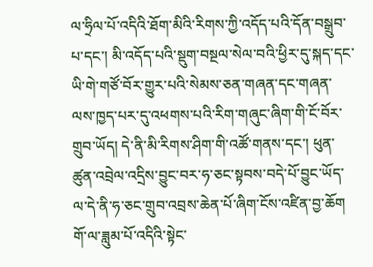ལ་ཧྲིལ་པོ་འདིའི་ཐོག་མིའི་རིགས་ཀྱི་འདོད་པའི་དོན་བསྒྲུབ་པ་དང་། མི་འདོད་པའི་སྡུག་བསྔལ་སེལ་བའི་ཕྱིར་དུ་སྐད་དང་ཡི་གེ་གཙོ་བོར་གྱུར་པའི་སེམས་ཅན་གཞན་དང་གཞན་ལས་ཁྱད་པར་དུ་འཕགས་པའི་རིག་གཞུང་ཞིག་གི་ངོ་བོར་གྲུབ་ཡོད། དེ་ནི་མི་རིགས་ཤིག་གི་འཚོ་གནས་དང་། ཕུན་ཚུན་འབྲེལ་འདྲིས་བྱུང་བར་ཧ་ཅང་སྟབས་བདེ་པོ་བྱུང་ཡོད་ལ་དེ་ནི་ཧ་ཅང་གྲུབ་འབྲས་ཆེན་པོ་ཞིག་ངོས་འཛིན་བྱ་ཆོག  གོ་ལ་ཟླུམ་པོ་འདིའི་སྟེང་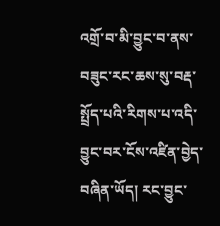འགྲོ་བ་མི་བྱུང་བ་ནས་བཟུང་རང་ཆས་སུ་བརྡ་སྤྲོད་པའི་རིགས་པ་འདི་བྱུང་བར་ངོས་འཛིན་བྱེད་བཞིན་ཡོད། རང་བྱུང་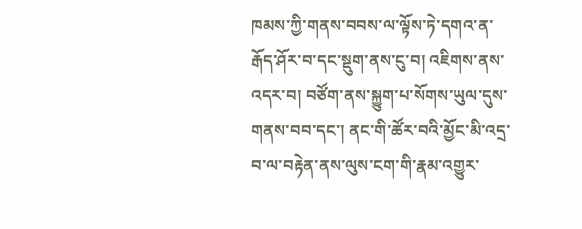ཁམས་ཀྱི་གནས་བབས་ལ་ལྟོས་ཏེ་དགའ་ན་རྒོད་ཤོར་བ་དང་སྡུག་ནས་ངུ་བ། འཇིགས་ནས་འདར་བ། བཙོག་ནས་སྐྱུག་པ་སོགས་ཡུལ་དུས་གནས་བབ་དང་། ནང་གི་ཚོར་བའི་མྱོང་མི་འདྲ་བ་ལ་བརྟེན་ནས་ལུས་ངག་གི་རྣམ་འགྱུར་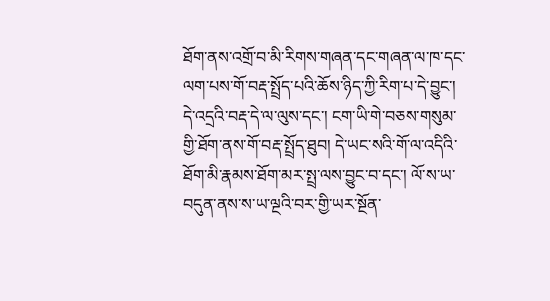ཐོག་ནས་འགྲོ་བ་མི་རིགས་གཞན་དང་གཞན་ལ་ཁ་དང་ལག་པས་གོ་བརྡ་སྤྲོད་པའི་ཆོས་ཉིད་ཀྱི་རིག་པ་དེ་བྱུང་། དེ་འདྲའི་བརྡ་དེ་ལ་ལུས་དང་། ངག་ཡི་གེ་བཅས་གསུམ་གྱི་ཐོག་ནས་གོ་བརྡ་སྤྲོད་ཐུབ། དེ་ཡང་སའི་གོ་ལ་འདིའི་ཐོག་མི་རྣམས་ཐོག་མར་སྤྲ་ལས་བྱུང་བ་དང་། ལོ་ས་ཡ་བདུན་ནས་ས་ཡ་ལྔའི་བར་གྱི་ཡར་སྔོན་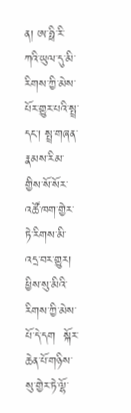ན། ཨ་ཧྥི་རི་ཀའི་ཡུལ་དུ་མི་རིགས་ཀྱི་མེས་པོར་གྱུར་པའི་སྤྲ་དང་། སྤྲ་གཞན་རྣམས་རིམ་གྱིས་སོ་སོར་འཚོ་ཁག་གྱེར་ཏེ་རིགས་མི་འདྲ་བར་གྱུར། ཕྱིས་སུ་མིའི་རིགས་ཀྱི་མེས་པོ་དེ་དག  སྐོར་ཆེན་པོ་གཉིས་སུ་གྱེར་ཏེ་ལྷོ་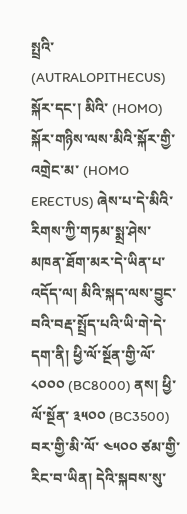སྤྲའི་ (AUTRALOPITHECUS) སྐོར་དང་། མིའི་ (HOMO) སྐོར་གཉིས་ལས་མིའི་སྐོར་གྱི་འགྲེང་མ་ (HOMO ERECTUS) ཞེས་པ་དེ་མིའི་རིགས་ཀྱི་གཏམ་སྨྲ་ཤེས་མཁན་ཐོག་མར་དེ་ཡིན་པ་འདོད་ལ། མིའི་སྐད་ལས་བྱུང་བའི་བརྡ་སྤྲོད་པའི་ཡི་གེ་དེ་དག་ནི། ཕྱི་ལོ་སྔོན་གྱི་ལོ་ ༨༠༠༠ (BC8000) ནས། ཕྱི་ལོ་སྔོན་ ༣༥༠༠ (BC3500) བར་གྱི་མི་ལོ་ ༤༥༠༠ ཙམ་གྱི་རིང་བ་ཡིན། དེའི་སྐབས་སུ་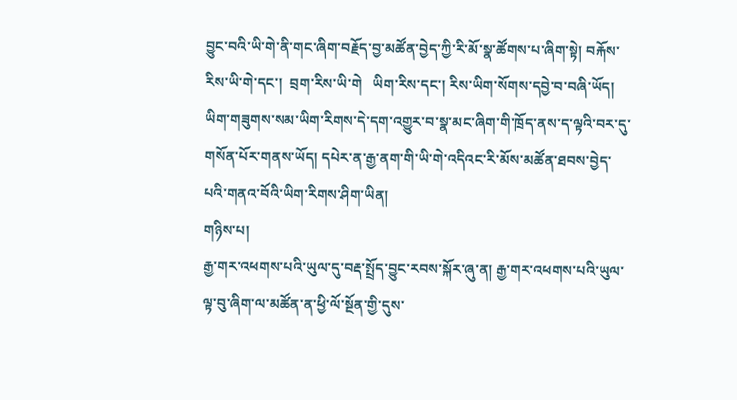བྱུང་བའི་ཡི་གེ་ནི་གང་ཞིག་བརྗོད་བྱ་མཚོན་བྱེད་ཀྱི་རི་མོ་སྣ་ཚོགས་པ་ཞིག་སྟེ། བརྐོས་རིས་ཡི་གེ་དང་།  བྲག་རིས་ཡི་གེ   ཡིག་རིས་དང་། རིས་ཡིག་སོགས་དབྱེ་བ་བཞི་ཡོད། ཡིག་གཟུགས་སམ་ཡིག་རིགས་དེ་དག་འགྱུར་བ་སྣ་མང་ཞིག་གི་ཁྲོད་ནས་ད་ལྟའི་བར་དུ་གསོན་པོར་གནས་ཡོད། དཔེར་ན་རྒྱ་ནག་གི་ཡི་གེ་འདིའང་རི་མོས་མཚོན་ཐབས་བྱེད་པའི་གནའ་བོའི་ཡིག་རིགས་ཤིག་ཡིན།
གཉིས་པ།
རྒྱ་གར་འཕགས་པའི་ཡུལ་དུ་བརྡ་སྤྲོད་བྱུང་རབས་སྐོར་ཞུ་ན། རྒྱ་གར་འཕགས་པའི་ཡུལ་ལྟ་བུ་ཞིག་ལ་མཚོན་ན་ཕྱི་ལོ་སྔོན་གྱི་དུས་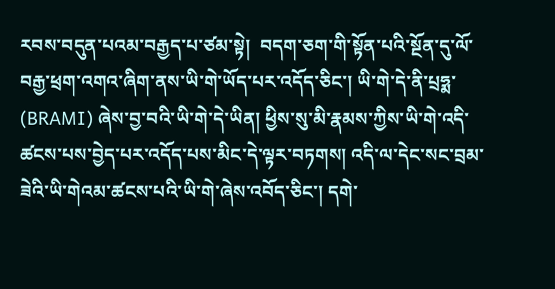རབས་བདུན་པའམ་བརྒྱད་པ་ཙམ་སྟེ།  བདག་ཅག་གི་སྟོན་པའི་སྔོན་དུ་ལོ་བརྒྱ་ཕྲག་འགའ་ཞིག་ནས་ཡི་གེ་ཡོད་པར་འདོད་ཅིང་། ཡི་གེ་དེ་ནི་པྲཧྨ་ (BRAMI) ཞེས་བྱ་བའི་ཡི་གེ་དེ་ཡིན། ཕྱིས་སུ་མི་རྣམས་ཀྱིས་ཡི་གེ་འདི་ཚངས་པས་བྱེད་པར་འདོད་པས་མིང་དེ་ལྟར་བཏགས། འདི་ལ་དེང་སང་བྲམ་ཟེའི་ཡི་གེའམ་ཚངས་པའི་ཡི་གེ་ཞེས་འབོད་ཅིང་། དགེ་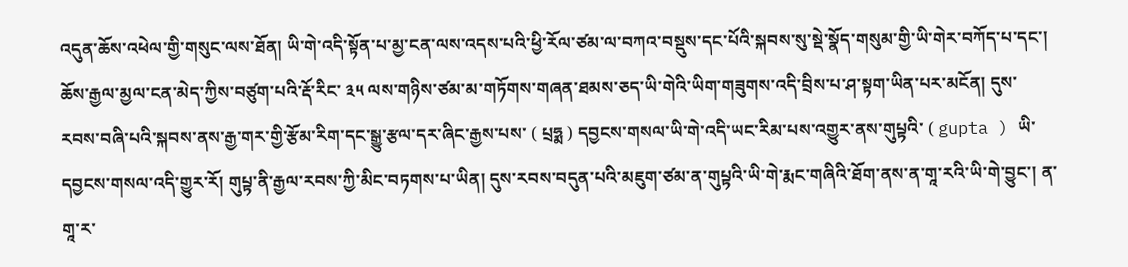འདུན་ཆོས་འཕེལ་གྱི་གསུང་ལས་ཐོན། ཡི་གེ་འདི་སྟོན་པ་མྱ་ངན་ལས་འདས་པའི་ཕྱི་རོལ་ཙམ་ལ་བཀའ་བསྡུས་དང་པོའི་སྐབས་སུ་སྡེ་སྣོད་གསུམ་གྱི་ཡི་གེར་བཀོད་པ་དང་། ཆོས་རྒྱལ་མྱལ་ངན་མེད་ཀྱིས་བཙུག་པའི་རྡོ་རིང་ ༣༥ ལས་གཉིས་ཙམ་མ་གཏོགས་གཞན་ཐམས་ཅད་ཡི་གེའི་ཡིག་གཟུགས་འདི་བྲིས་པ་ཤ་སྟག་ཡིན་པར་མངོན། དུས་རབས་བཞི་པའི་སྐབས་ནས་རྒྱ་གར་གྱི་རྩོམ་རིག་དང་སྒྱུ་རྩལ་དར་ཞིང་རྒྱས་པས་ ( པྲཧྨ ) དབྱངས་གསལ་ཡི་གེ་འདི་ཡང་རིམ་པས་འགྱུར་ནས་གུཔྟའི་ ( gupta ) ཡི་དབྱངས་གསལ་འདི་གྱུར་རོ། གུཔྟ་ནི་རྒྱལ་རབས་ཀྱི་མིང་བཏགས་པ་ཡིན། དུས་རབས་བདུན་པའི་མཇུག་ཙམ་ན་གུཔྟའི་ཡི་གེ་རྨང་གཞིའི་ཐོག་ནས་ན་གཱ་རའི་ཡི་གེ་བྱུང་། ན་གཱ་ར་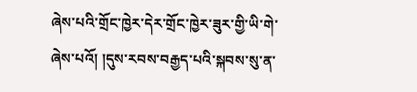ཞེས་པའི་གྲོང་ཁྱེར་དེར་གྲོང་ཁྱེར་ཟུར་གྱི་ཡི་གེ་ཞེས་པའོ། །དུས་རབས་བརྒྱད་པའི་སྐབས་སུ་ན་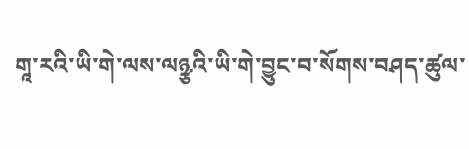གཱ་རའི་ཡི་གེ་ལས་ལཉྩའི་ཡི་གེ་བྱུང་བ་སོགས་བཤད་ཚུལ་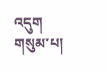འདུག
གསུམ་པ།